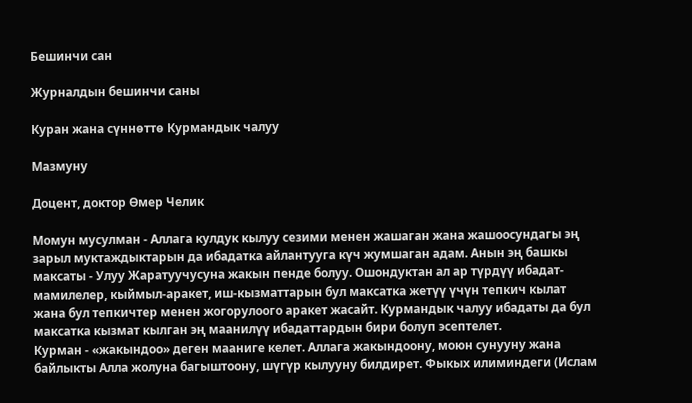Бешинчи сан

Журналдын бешинчи саны

Куран жана сүннөттө Курмандык чалуу

Мазмуну

Доцент, доктор Өмер Челик

Момун мусулман - Аллага кулдук кылуу сезими менен жашаган жана жашоосундагы эң зарыл муктаждыктарын да ибадатка айлантууга күч жумшаган адам. Анын эң башкы максаты - Улуу Жаратуучусуна жакын пенде болуу. Ошондуктан ал ар түрдүү ибадат-мамилелер, кыймыл-аракет, иш-кызматтарын бул максатка жетүү үчүн тепкич кылат жана бул тепкичтер менен жогорулоого аракет жасайт. Курмандык чалуу ибадаты да бул максатка кызмат кылган эң маанилүү ибадаттардын бири болуп эсептелет.
Курман - «жакындоо» деген мааниге келет. Аллага жакындоону, моюн сунууну жана байлыкты Алла жолуна багыштоону, шүгүр кылууну билдирет. Фыкых илиминдеги (Ислам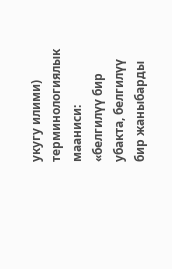укугу илими) терминологиялык мааниси: «белгилүү бир убакта, белгилүү бир жаныбарды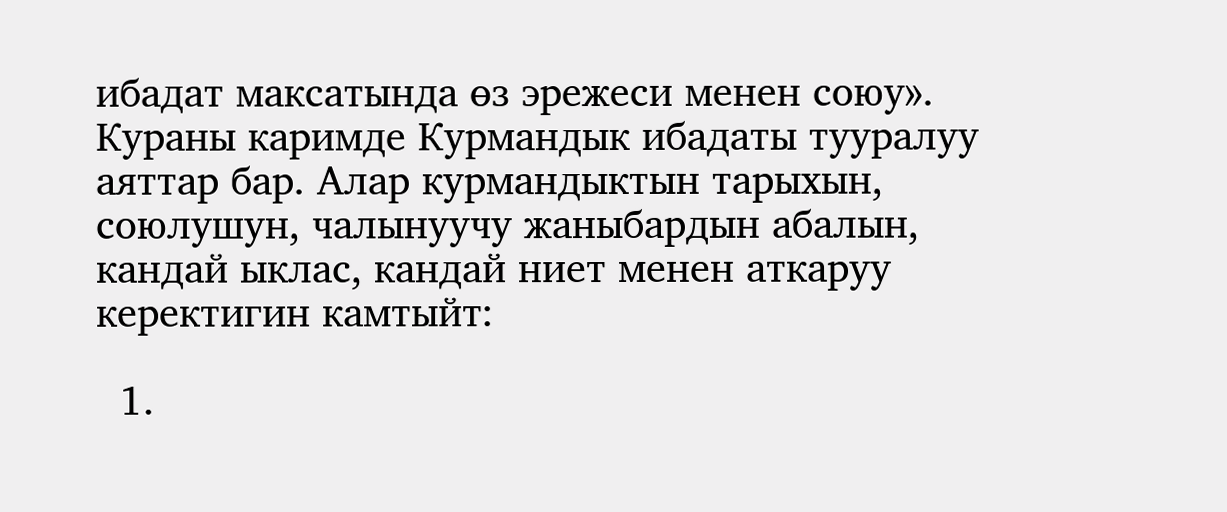ибадат максатында өз эрежеси менен союу».
Кураны каримде Курмандык ибадаты тууралуу аяттар бар. Алар курмандыктын тарыхын, союлушун, чалынуучу жаныбардын абалын, кандай ыклас, кандай ниет менен аткаруу керектигин камтыйт:

  1.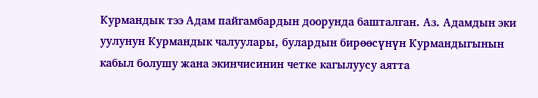Курмандык тээ Адам пайгамбардын доорунда башталган. Аз. Адамдын эки уулунун Курмандык чалуулары, булардын бирөөсүнүн Курмандыгынын кабыл болушу жана экинчисинин четке кагылуусу аятта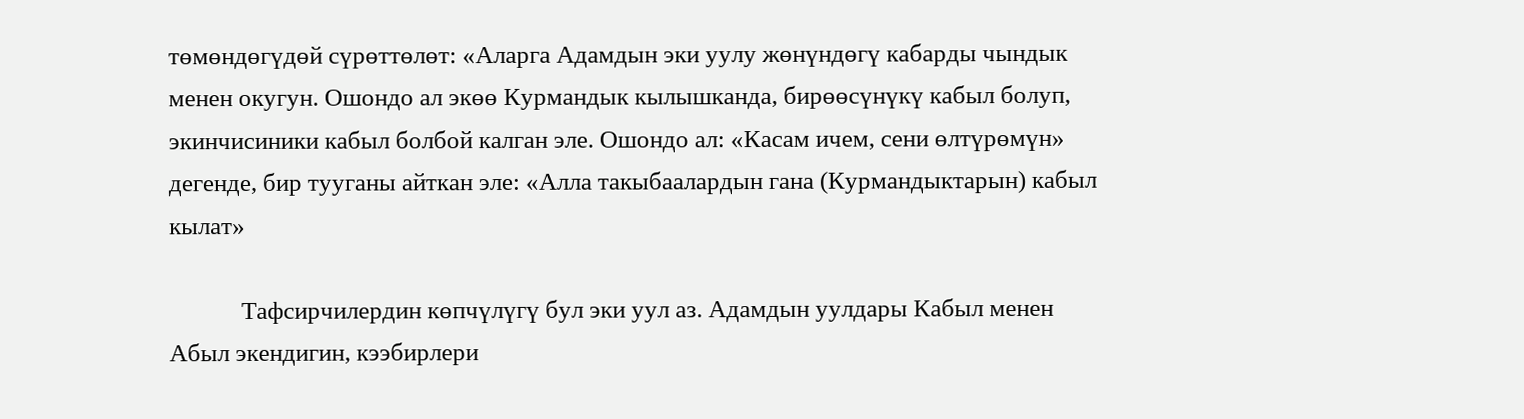төмөндөгүдөй сүрөттөлөт: «Аларга Адамдын эки уулу жөнүндөгү кабарды чындык менен окугун. Ошондо ал экөө Курмандык кылышканда, бирөөсүнүкү кабыл болуп, экинчисиники кабыл болбой калган эле. Ошондо ал: «Касам ичем, сени өлтүрөмүн» дегенде, бир тууганы айткан эле: «Алла такыбаалардын гана (Курмандыктарын) кабыл кылат»

            Тафсирчилердин көпчүлүгү бул эки уул аз. Адамдын уулдары Кабыл менен Абыл экендигин, кээбирлери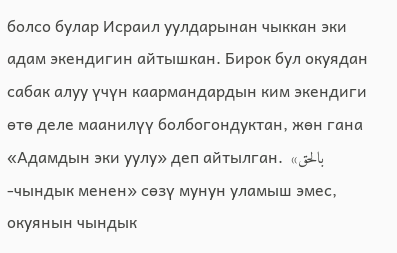болсо булар Исраил уулдарынан чыккан эки адам экендигин айтышкан. Бирок бул окуядан сабак алуу үчүн каармандардын ким экендиги өтө деле маанилүү болбогондуктан, жөн гана «Адамдын эки уулу» деп айтылган.  «بالحق -чындык менен» сөзү мунун уламыш эмес, окуянын чындык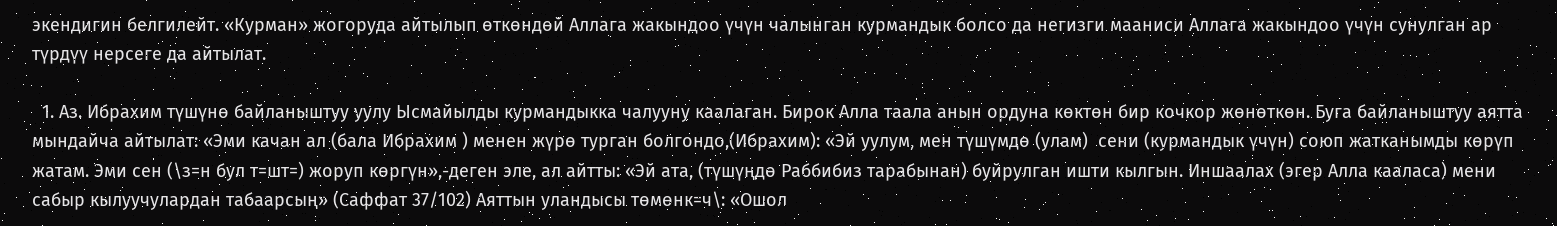экендигин белгилейт. «Курман» жогоруда айтылып өткөндөй Аллага жакындоо үчүн чалынган курмандык болсо да негизги мааниси Аллага жакындоо үчүн сунулган ар түрдүү нерсеге да айтылат.

  1. Аз. Ибрахим түшүнө байланыштуу уулу Ысмайылды курмандыкка чалууну каалаган. Бирок Алла таала анын ордуна көктөн бир кочкор жөнөткөн. Буга байланыштуу аятта мындайча айтылат: «Эми качан ал (бала Ибрахим ) менен жүрө турган болгондо,(Ибрахим): «Эй уулум, мен түшүмдө (улам)  сени (курмандык үчүн) союп жатканымды көрүп жатам. Эми сен (\з=н бул т=шт=) жоруп көргүн»,-деген эле, ал айтты: «Эй ата, (түшүңдө Раббибиз тарабынан) буйрулган ишти кылгын. Иншаалах (эгер Алла кааласа) мени сабыр кылуучулардан табаарсың» (Саффат 37/102) Аяттын уландысы төмөнк=ч\: «Ошол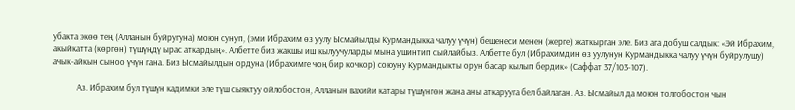убакта экөө тең (Алланын буйругуна) моюн сунуп, (эми Ибрахим өз уулу Ысмайылды Курмандыкка чалуу үчүн) бешенеси менен (жерге) жаткырган эле. Биз ага добуш салдык: «Эй Ибрахим, акыйкатта (көргөн) түшүңдү ырас аткардың». Албетте биз жакшы иш кылуучуларды мына ушинтип сыйлайбыз. Албетте бул (Ибрахимдин өз уулунун Курмандыкка чалуу үчүн буйрулушу) ачык-айкын сыноо үчүн гана. Биз Ысмайылдын ордуна (Ибрахимге чоң бир кочкор) союуну Курмандыкты орун басар кылып бердик» (Саффат 37/103-107).

            Аз. Ибрахим бул түшүн кадимки эле түш сыяктуу ойлобостон, Алланын вахийи катары түшүнгөн жана аны аткарууга бел байлаган. Аз. Ысмайыл да моюн толгобостон чын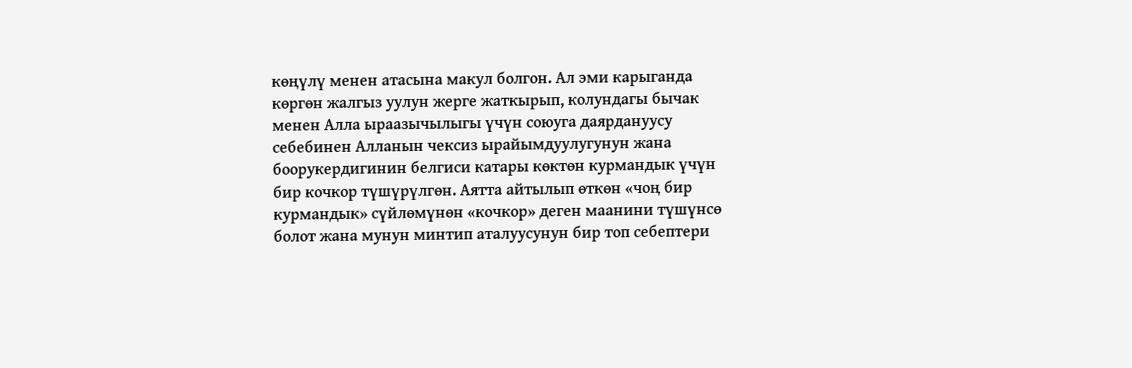көңүлү менен атасына макул болгон. Ал эми карыганда көргөн жалгыз уулун жерге жаткырып, колундагы бычак менен Алла ыраазычылыгы үчүн союуга даярдануусу себебинен Алланын чексиз ырайымдуулугунун жана боорукердигинин белгиси катары көктөн курмандык үчүн бир кочкор түшүрүлгөн. Аятта айтылып өткөн «чоң бир курмандык» сүйлөмүнөн «кочкор» деген маанини түшүнсө болот жана мунун минтип аталуусунун бир топ себептери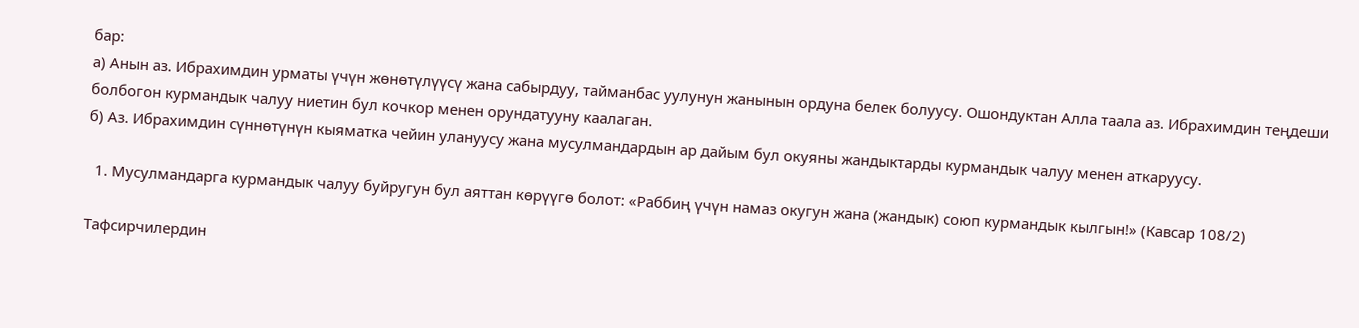бар:
а) Анын аз. Ибрахимдин урматы үчүн жөнөтүлүүсү жана сабырдуу, тайманбас уулунун жанынын ордуна белек болуусу. Ошондуктан Алла таала аз. Ибрахимдин теңдеши болбогон курмандык чалуу ниетин бул кочкор менен орундатууну каалаган.
б) Аз. Ибрахимдин сүннөтүнүн кыяматка чейин улануусу жана мусулмандардын ар дайым бул окуяны жандыктарды курмандык чалуу менен аткаруусу.

  1. Мусулмандарга курмандык чалуу буйругун бул аяттан көрүүгө болот: «Раббиң үчүн намаз окугун жана (жандык) союп курмандык кылгын!» (Кавсар 108/2)

Тафсирчилердин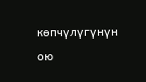көпчүлүгүнүн ою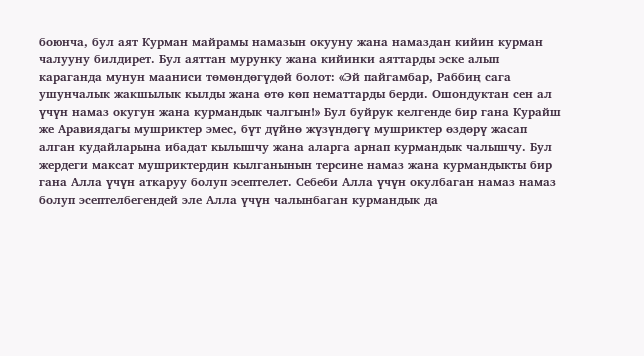боюнча, бул аят Курман майрамы намазын окууну жана намаздан кийин курман чалууну билдирет. Бул аяттан мурунку жана кийинки аяттарды эске алып караганда мунун мааниси төмөндөгүдөй болот: «Эй пайгамбар, Раббиң сага ушунчалык жакшылык кылды жана өтө көп нематтарды берди. Ошондуктан сен ал үчүн намаз окугун жана курмандык чалгын!» Бул буйрук келгенде бир гана Курайш же Аравиядагы мушриктер эмес, бүт дүйнө жүзүндөгү мушриктер өздөрү жасап алган кудайларына ибадат кылышчу жана аларга арнап курмандык чалышчу. Бул жердеги максат мушриктердин кылганынын терсине намаз жана курмандыкты бир гана Алла үчүн аткаруу болуп эсептелет. Себеби Алла үчүн окулбаган намаз намаз болуп эсептелбегендей эле Алла үчүн чалынбаган курмандык да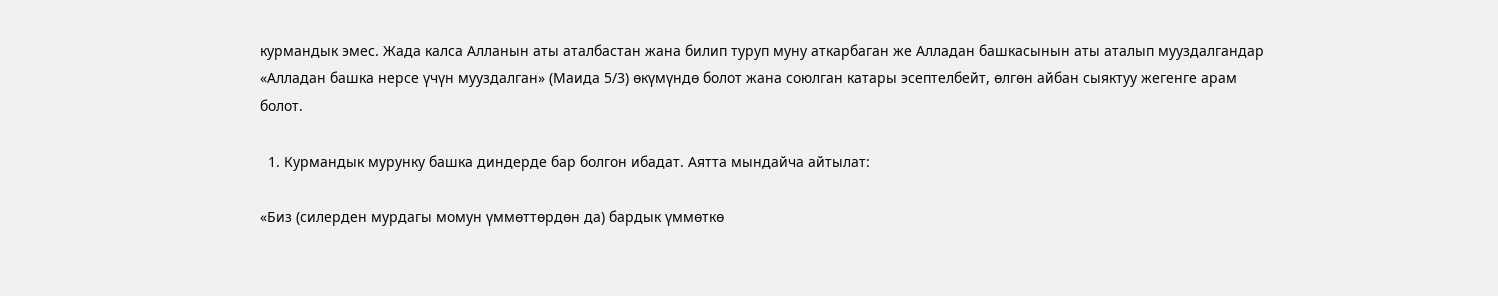курмандык эмес. Жада калса Алланын аты аталбастан жана билип туруп муну аткарбаган же Алладан башкасынын аты аталып мууздалгандар «Алладан башка нерсе үчүн мууздалган» (Маида 5/3) өкүмүндө болот жана союлган катары эсептелбейт, өлгөн айбан сыяктуу жегенге арам болот.

  1. Курмандык мурунку башка диндерде бар болгон ибадат. Аятта мындайча айтылат:

«Биз (силерден мурдагы момун үммөттөрдөн да) бардык үммөткө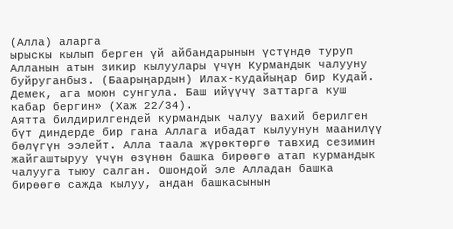(Алла) аларга
ырыскы кылып берген үй айбандарынын үстүндө туруп Алланын атын зикир кылуулары үчүн Курмандык чалууну буйруганбыз. (Баарыңардын) Илах-кудайыңар бир Кудай. Демек, ага моюн сунгула. Баш ийүүчү заттарга куш кабар бергин» (Хаж 22/34).
Аятта билдирилгендей курмандык чалуу вахий берилген бүт диндерде бир гана Аллага ибадат кылуунун маанилүү бөлүгүн ээлейт. Алла таала жүрөктөргө тавхид сезимин жайгаштыруу үчүн өзүнөн башка бирөөгө атап курмандык чалууга тыюу салган. Ошондой эле Алладан башка бирөөгө сажда кылуу, андан башкасынын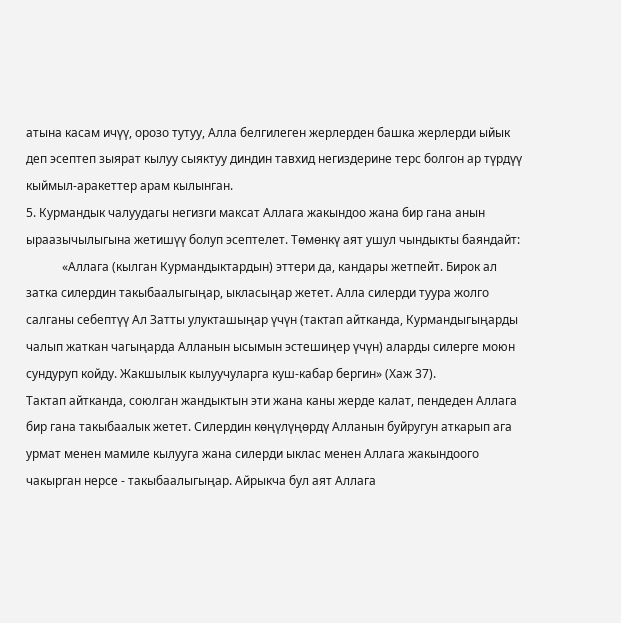атына касам ичүү, орозо тутуу, Алла белгилеген жерлерден башка жерлерди ыйык деп эсептеп зыярат кылуу сыяктуу диндин тавхид негиздерине терс болгон ар түрдүү кыймыл-аракеттер арам кылынган.
5. Курмандык чалуудагы негизги максат Аллага жакындоо жана бир гана анын ыраазычылыгына жетишүү болуп эсептелет. Төмөнкү аят ушул чындыкты баяндайт:
            «Аллага (кылган Курмандыктардын) эттери да, кандары жетпейт. Бирок ал затка силердин такыбаалыгыңар, ыкласыңар жетет. Алла силерди туура жолго салганы себептүү Ал Затты улукташыңар үчүн (тактап айтканда, Курмандыгыңарды чалып жаткан чагыңарда Алланын ысымын эстешиңер үчүн) аларды силерге моюн сундуруп койду. Жакшылык кылуучуларга куш-кабар бергин» (Хаж 37).
Тактап айтканда, союлган жандыктын эти жана каны жерде калат, пендеден Аллага бир гана такыбаалык жетет. Силердин көңүлүңөрдү Алланын буйругун аткарып ага урмат менен мамиле кылууга жана силерди ыклас менен Аллага жакындоого чакырган нерсе - такыбаалыгыңар. Айрыкча бул аят Аллага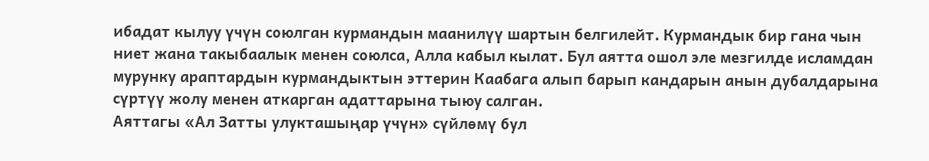ибадат кылуу үчүн союлган курмандын маанилүү шартын белгилейт. Курмандык бир гана чын ниет жана такыбаалык менен союлса, Алла кабыл кылат. Бул аятта ошол эле мезгилде исламдан мурунку араптардын курмандыктын эттерин Каабага алып барып кандарын анын дубалдарына сүртүү жолу менен аткарган адаттарына тыюу салган.
Аяттагы «Ал Затты улукташыңар үчүн» сүйлөмү бул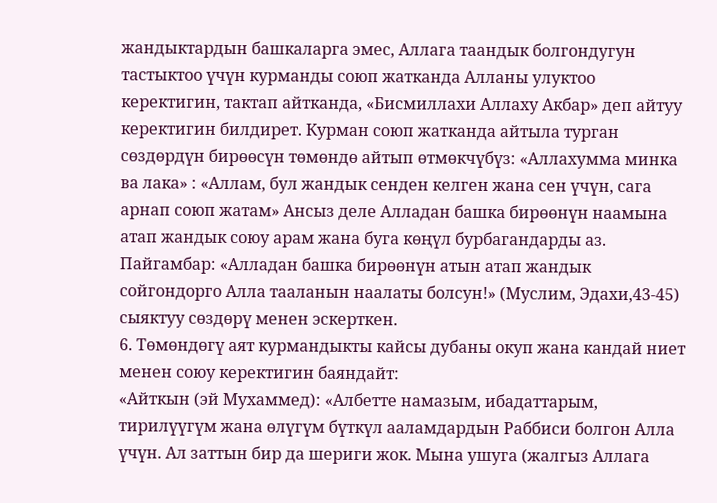жандыктардын башкаларга эмес, Аллага таандык болгондугун тастыктоо үчүн курманды союп жатканда Алланы улуктоо керектигин, тактап айтканда, «Бисмиллахи Аллаху Акбар» деп айтуу керектигин билдирет. Курман союп жатканда айтыла турган сөздөрдүн бирөөсүн төмөндө айтып өтмөкчүбүз: «Аллахумма минка ва лака» : «Аллам, бул жандык сенден келген жана сен үчүн, сага арнап союп жатам» Ансыз деле Алладан башка бирөөнүн наамына атап жандык союу арам жана буга көңүл бурбагандарды аз. Пайгамбар: «Алладан башка бирөөнүн атын атап жандык сойгондорго Алла тааланын наалаты болсун!» (Муслим, Эдахи,43-45) сыяктуу сөздөрү менен эскерткен.
6. Төмөндөгү аят курмандыкты кайсы дубаны окуп жана кандай ниет менен союу керектигин баяндайт:
«Айткын (эй Мухаммед): «Албетте намазым, ибадаттарым, тирилүүгүм жана өлүгүм бүткүл ааламдардын Раббиси болгон Алла үчүн. Ал заттын бир да шериги жок. Мына ушуга (жалгыз Аллага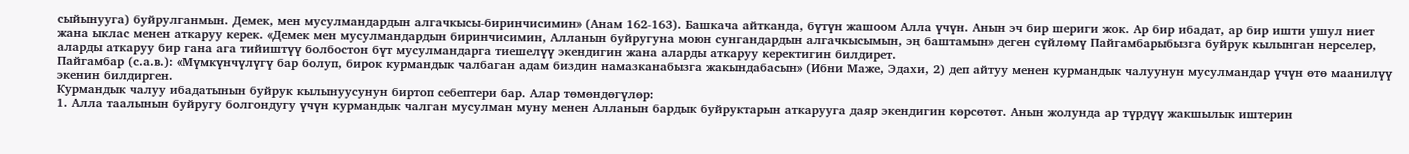сыйынууга) буйрулганмын. Демек, мен мусулмандардын алгачкысы-биринчисимин» (Анам 162-163). Башкача айтканда, бүтүн жашоом Алла үчүн. Анын эч бир шериги жок. Ар бир ибадат, ар бир ишти ушул ниет жана ыклас менен аткаруу керек. «Демек мен мусулмандардын биринчисимин, Алланын буйругуна моюн сунгандардын алгачкысымын, эң баштамын» деген сүйлөмү Пайгамбарыбызга буйрук кылынган нерселер, аларды аткаруу бир гана ага тийиштүү болбостон бүт мусулмандарга тиешелүү экендигин жана аларды аткаруу керектигин билдирет.
Пайгамбар (с.а.в.): «Мүмкүнчүлүгү бар болуп, бирок курмандык чалбаган адам биздин намазканабызга жакындабасын» (Ибни Маже, Эдахи, 2) деп айтуу менен курмандык чалуунун мусулмандар үчүн өтө маанилүү экенин билдирген.
Курмандык чалуу ибадатынын буйрук кылынуусунун биртоп себептери бар. Алар төмөндөгүлөр:
1. Алла таалынын буйругу болгондугу үчүн курмандык чалган мусулман муну менен Алланын бардык буйруктарын аткарууга даяр экендигин көрсөтөт. Анын жолунда ар түрдүү жакшылык иштерин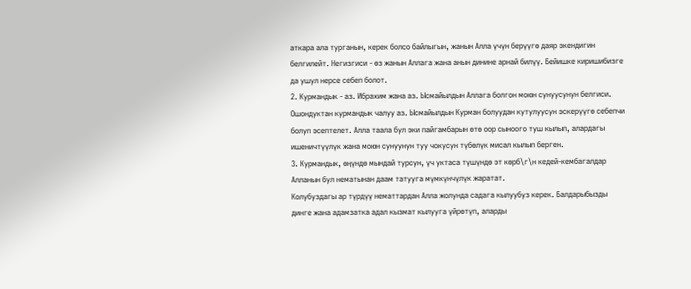аткара ала турганын, керек болсо байлыгын, жанын Алла үчүн берүүгө даяр экендигин белгилейт. Негизгиси - өз жанын Аллага жана анын динине арнай билүү. Бейишке киришибизге да ушул нерсе себеп болот.
2. Курмандык - аз. Ибрахим жана аз. Ысмайылдын Аллага болгон моюн сунуусунун белгиси. Ошондуктан курмандык чалуу аз. Ысмайылдын Курман болуудан кутулуусун эскерүүгө себепчи болуп эсептелет. Алла таала бул эки пайгамбарын өтө оор сыноого туш кылып, алардагы ишеничтүүлүк жана моюн сунуунун туу чокусун түбөлүк мисал кылып берген.
3. Курмандык, өңүндө мындай турсун, үч уктаса түшүндө эт көрб\г\н кедей-кембагалдар Алланын бул нематынан даам татууга мүмкүнчүлүк жаратат.
Колубуздагы ар түрдүү нематтардан Алла жолунда садага кылуубуз керек. Балдарыбызды динге жана адамзатка адал кызмат кылууга үйрөтүп, аларды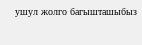ушул жолго багышташыбыз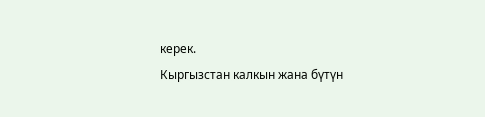керек.
Кыргызстан калкын жана бүтүн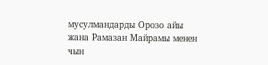мусулмандарды Орозо айы жана Рамазан Майрамы менен чын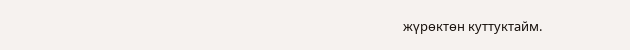жүрөктөн куттуктайм.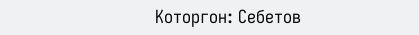Которгон: Себетов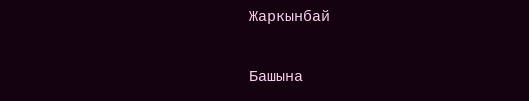Жаркынбай

Башына